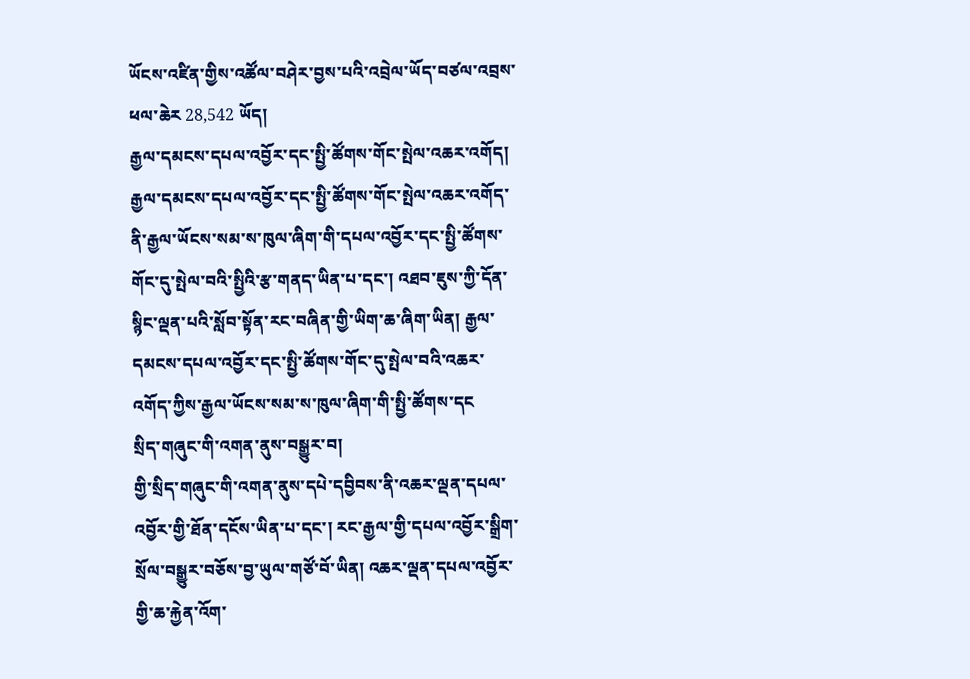ཡོངས་འཛིན་གྱིས་འཚོལ་བཤེར་བྱས་པའི་འབྲེལ་ཡོད་བཙལ་འབྲས་ཕལ་ཆེར 28,542 ཡོད།
རྒྱལ་དམངས་དཔལ་འབྱོར་དང་སྤྱི་ཚོགས་གོང་སྤེལ་འཆར་འགོད།
རྒྱལ་དམངས་དཔལ་འབྱོར་དང་སྤྱི་ཚོགས་གོང་སྤེལ་འཆར་འགོད་ནི་རྒྱལ་ཡོངས་སམ་ས་ཁུལ་ཞིག་གི་དཔལ་འབྱོར་དང་སྤྱི་ཚོགས་གོང་དུ་སྤེལ་བའི་སྤྱིའི་རྩ་གནད་ཡིན་པ་དང་། འཐབ་ཇུས་ཀྱི་དོན་སྙིང་ལྡན་པའི་སློབ་སྟོན་རང་བཞིན་གྱི་ཡིག་ཆ་ཞིག་ཡིན། རྒྱལ་དམངས་དཔལ་འབྱོར་དང་སྤྱི་ཚོགས་གོང་དུ་སྤེལ་བའི་འཆར་འགོད་ཀྱིས་རྒྱལ་ཡོངས་སམ་ས་ཁུལ་ཞིག་གི་སྤྱི་ཚོགས་དང
སྲིད་གཞུང་གི་འགན་ནུས་བསྒྱུར་བ།
གྱི་སྲིད་གཞུང་གི་འགན་ནུས་དཔེ་དབྱིབས་ནི་འཆར་ལྡན་དཔལ་འབྱོར་གྱི་ཐོན་དངོས་ཡིན་པ་དང་། རང་རྒྱལ་གྱི་དཔལ་འབྱོར་སྒྲིག་སྲོལ་བསྒྱུར་བཅོས་བྱ་ཡུལ་གཙོ་བོ་ཡིན། འཆར་ལྡན་དཔལ་འབྱོར་གྱི་ཆ་རྐྱེན་འོག་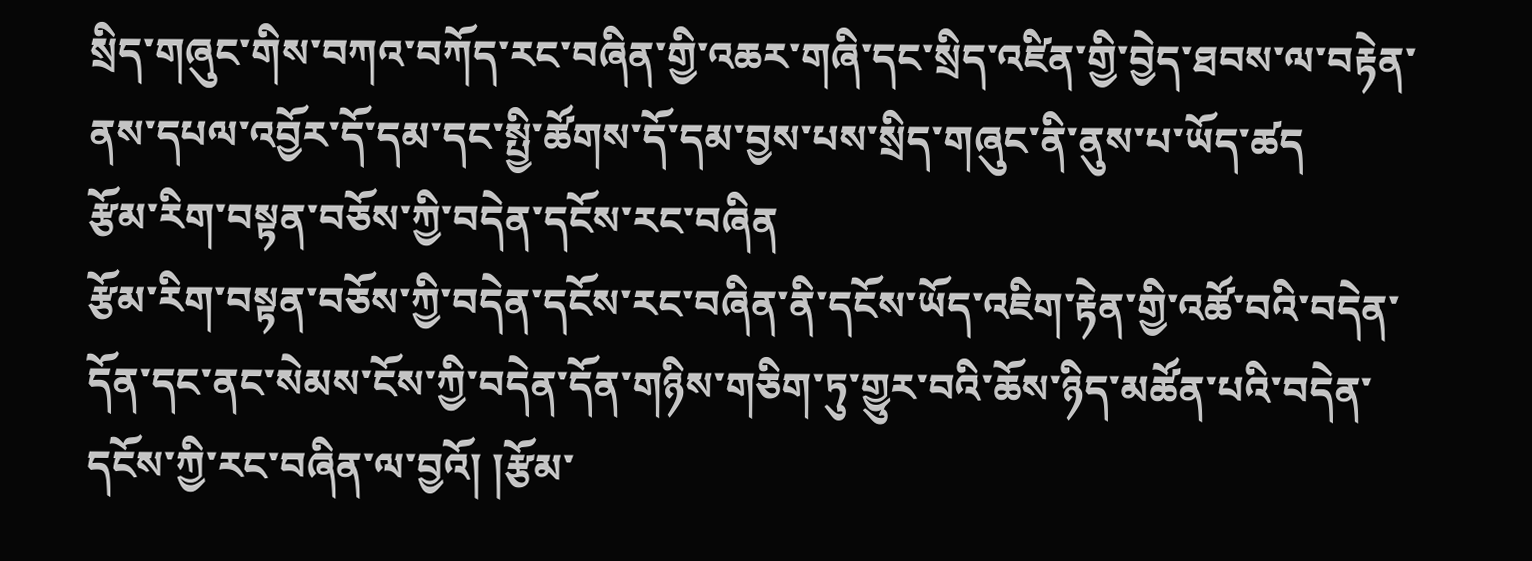སྲིད་གཞུང་གིས་བཀའ་བཀོད་རང་བཞིན་གྱི་འཆར་གཞི་དང་སྲིད་འཛིན་གྱི་བྱེད་ཐབས་ལ་བརྟེན་ནས་དཔལ་འབྱོར་དོ་དམ་དང་སྤྱི་ཚོགས་དོ་དམ་བྱས་པས་སྲིད་གཞུང་ནི་ནུས་པ་ཡོད་ཚད
རྩོམ་རིག་བསྟན་བཅོས་ཀྱི་བདེན་དངོས་རང་བཞིན
རྩོམ་རིག་བསྟན་བཅོས་ཀྱི་བདེན་དངོས་རང་བཞིན་ནི་དངོས་ཡོད་འཇིག་རྟེན་གྱི་འཚོ་བའི་བདེན་དོན་དང་ནང་སེམས་ངོས་ཀྱི་བདེན་དོན་གཉིས་གཅིག་ཏུ་གྱུར་བའི་ཆོས་ཉིད་མཚོན་པའི་བདེན་དངོས་ཀྱི་རང་བཞིན་ལ་བྱའོ། །རྩོམ་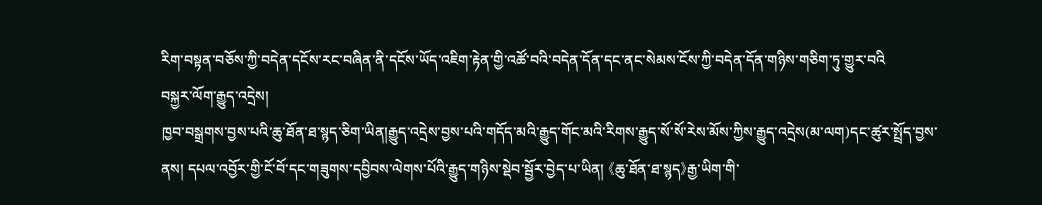རིག་བསྟན་བཅོས་ཀྱི་བདེན་དངོས་རང་བཞིན་ནི་དངོས་ཡོད་འཇིག་རྟེན་གྱི་འཚོ་བའི་བདེན་དོན་དང་ནང་སེམས་ངོས་ཀྱི་བདེན་དོན་གཉིས་གཅིག་ཏུ་གྱུར་བའི
བསྐྱར་ལོག་རྒྱུད་འདྲེས།
ཁྱབ་བསྒྲགས་བྱས་པའི་ཆུ་ཐོན་ཐ་སྙད་ཅིག་ཡིན།རྒྱུད་འདྲེས་བྱས་པའི་གདོད་མའི་རྒྱུད་གོང་མའི་རིགས་རྒྱུད་སོ་སོ་རེས་མོས་ཀྱིས་རྒྱུད་འདྲེས(མ་ལག)དང་ཚུར་སྤྲོད་བྱས་ནས། དཔལ་འབྱོར་གྱི་ངོ་བོ་དང་གཟུགས་དབྱིབས་ལེགས་པོའི་རྒྱུད་གཉིས་སྡེབ་སྦྱོར་བྱེད་པ་ཡིན། 《ཆུ་ཐོན་ཐ་སྙད》རྒྱ་ཡིག་གི་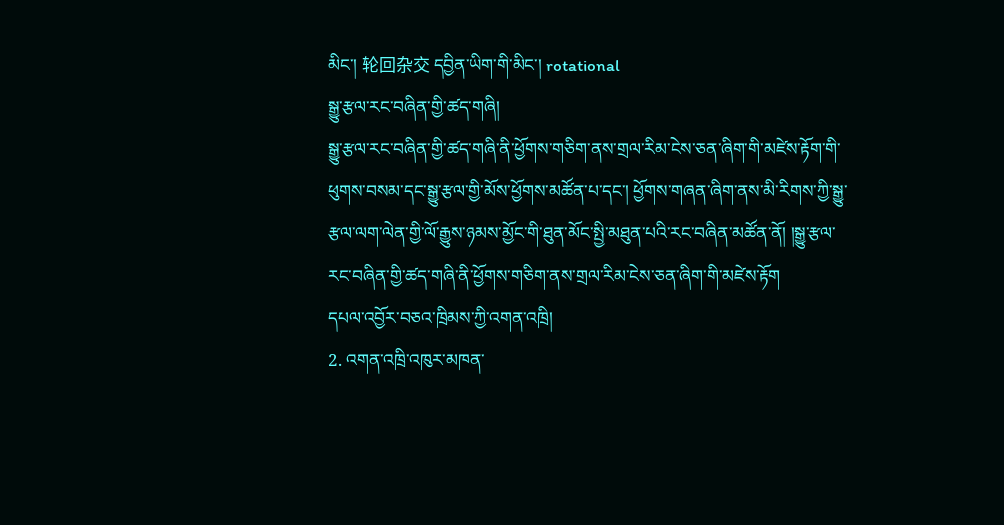མིང་། 轮回杂交 དབྱིན་ཡིག་གི་མིང་། rotational
སྒྱུ་རྩལ་རང་བཞིན་གྱི་ཚད་གཞི།
སྒྱུ་རྩལ་རང་བཞིན་གྱི་ཚད་གཞི་ནི་ཕྱོགས་གཅིག་ནས་གྲལ་རིམ་ངེས་ཅན་ཞིག་གི་མཛེས་རྟོག་གི་ཕུགས་བསམ་དང་སྒྱུ་རྩལ་གྱི་མོས་ཕྱོགས་མཚོན་པ་དང་། ཕྱོགས་གཞན་ཞིག་ནས་མི་རིགས་ཀྱི་སྒྱུ་རྩལ་ལག་ལེན་གྱི་ལོ་རྒྱུས་ཉམས་མྱོང་གི་ཐུན་མོང་སྤྱི་མཐུན་པའི་རང་བཞིན་མཚོན་ནོ། །སྒྱུ་རྩལ་རང་བཞིན་གྱི་ཚད་གཞི་ནི་ཕྱོགས་གཅིག་ནས་གྲལ་རིམ་ངེས་ཅན་ཞིག་གི་མཛེས་རྟོག
དཔལ་འབྱོར་བཅའ་ཁྲིམས་ཀྱི་འགན་འཁྲི།
2. འགན་འཁྲི་འཁུར་མཁན་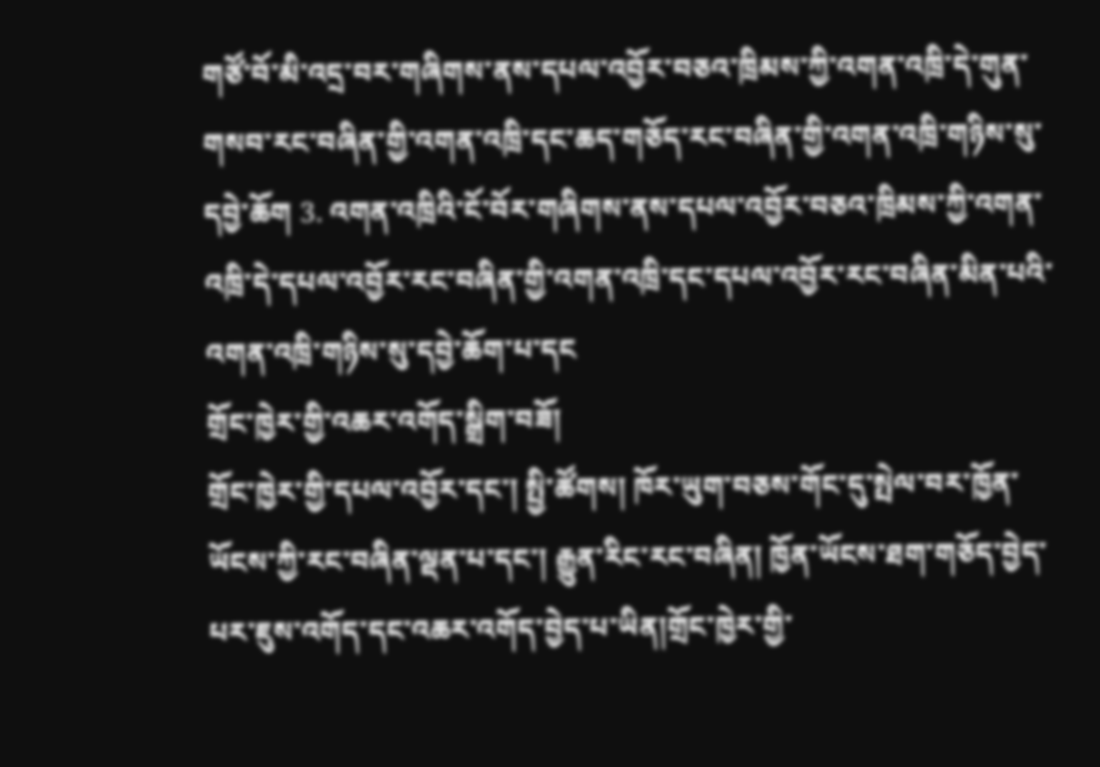གཙོ་བོ་མི་འདྲ་བར་གཞིགས་ནས་དཔལ་འབྱོར་བཅའ་ཁྲིམས་ཀྱི་འགན་འཁྲི་དེ་གུན་གསབ་རང་བཞིན་གྱི་འགན་འཁྲི་དང་ཆད་གཅོད་རང་བཞིན་གྱི་འགན་འཁྲི་གཉིས་སུ་དབྱེ་ཆོག 3. འགན་འཁྲིའི་ངོ་བོར་གཞིགས་ནས་དཔལ་འབྱོར་བཅའ་ཁྲིམས་ཀྱི་འགན་འཁྲི་དེ་དཔལ་འབྱོར་རང་བཞིན་གྱི་འགན་འཁྲི་དང་དཔལ་འབྱོར་རང་བཞིན་མིན་པའི་འགན་འཁྲི་གཉིས་སུ་དབྱེ་ཆོག་པ་དང
གྲོང་ཁྱེར་གྱི་འཆར་འགོད་སྒྲིག་བཟོ།
གྲོང་ཁྱེར་གྱི་དཔལ་འབྱོར་དང་། སྤྱི་ཚོགས། ཁོར་ཡུག་བཅས་གོང་དུ་སྤེལ་བར་ཁྱོན་ཡོངས་ཀྱི་རང་བཞིན་ལྡན་པ་དང་། རྒྱུན་རིང་རང་བཞིན། ཁྱོན་ཡོངས་ཐག་གཅོད་བྱེད་པར་ཇུས་འགོད་དང་འཆར་འགོད་བྱེད་པ་ཡིན།གྲོང་ཁྱེར་གྱི་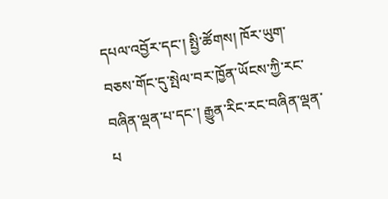དཔལ་འབྱོར་དང་། སྤྱི་ཚོགས། ཁོར་ཡུག་བཅས་གོང་དུ་སྤེལ་བར་ཁྱོན་ཡོངས་ཀྱི་རང་བཞིན་ལྡན་པ་དང་། རྒྱུན་རིང་རང་བཞིན་ལྡན་པ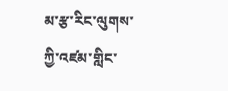མ་རྩ་རིང་ལུགས་ཀྱི་འཛམ་གླིང་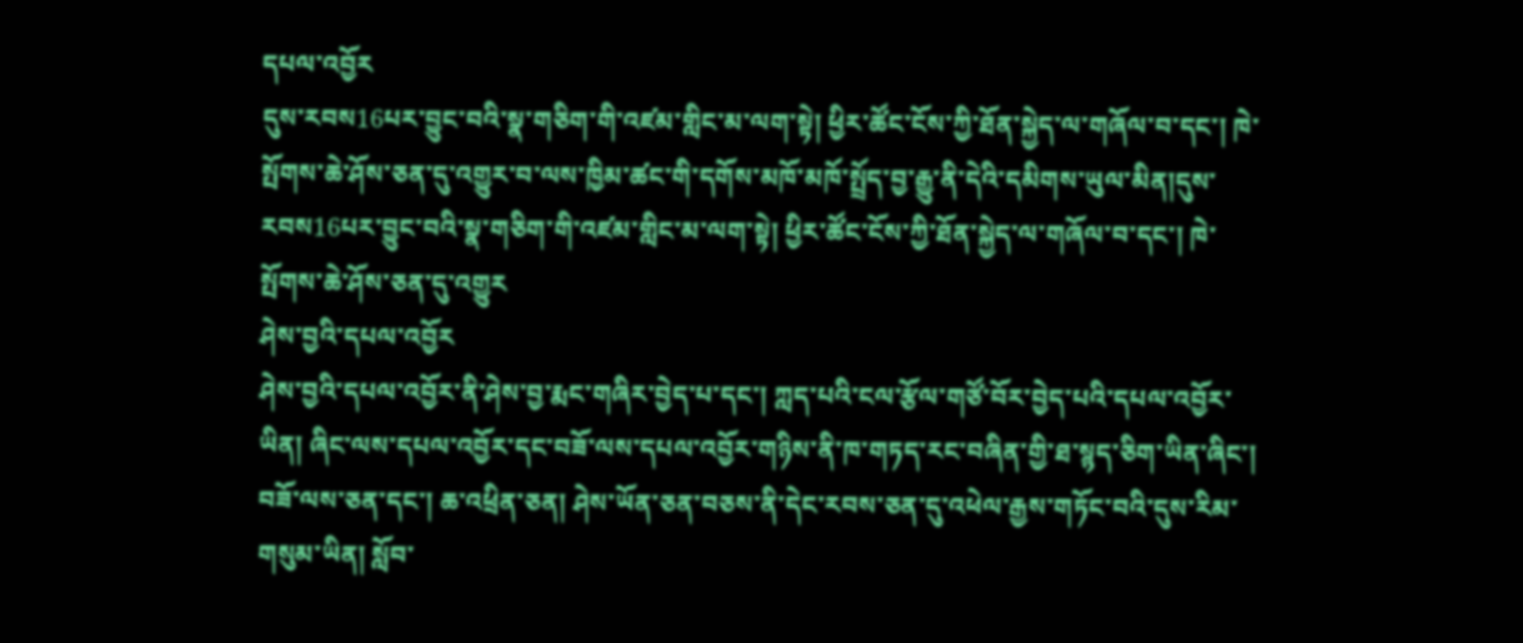དཔལ་འབྱོར
དུས་རབས16པར་བྱུང་བའི་སྣ་གཅིག་གི་འཛམ་གླིང་མ་ལག་སྟེ། ཕྱིར་ཚོང་ངོས་ཀྱི་ཐོན་སྐྱེད་ལ་གཞོལ་བ་དང་། ཁེ་སྤོགས་ཆེ་ཤོས་ཅན་དུ་འགྱུར་བ་ལས་ཁྱིམ་ཚང་གི་དགོས་མཁོ་མཁོ་སྤྲོད་བྱ་རྒྱུ་ནི་དེའི་དམིགས་ཡུལ་མིན།དུས་རབས16པར་བྱུང་བའི་སྣ་གཅིག་གི་འཛམ་གླིང་མ་ལག་སྟེ། ཕྱིར་ཚོང་ངོས་ཀྱི་ཐོན་སྐྱེད་ལ་གཞོལ་བ་དང་། ཁེ་སྤོགས་ཆེ་ཤོས་ཅན་དུ་འགྱུར
ཤེས་བྱའི་དཔལ་འབྱོར
ཤེས་བྱའི་དཔལ་འབྱོར་ནི་ཤེས་བྱ་རྨང་གཞིར་བྱེད་པ་དང་། ཀླད་པའི་ངལ་རྩོལ་གཙོ་བོར་བྱེད་པའི་དཔལ་འབྱོར་ཡིན། ཞིང་ལས་དཔལ་འབྱོར་དང་བཟོ་ལས་དཔལ་འབྱོར་གཉིས་ནི་ཁ་གཏད་རང་བཞིན་གྱི་ཐ་སྙད་ཅིག་ཡིན་ཞིང་། བཟོ་ལས་ཅན་དང་། ཆ་འཕྲིན་ཅན། ཤེས་ཡོན་ཅན་བཅས་ནི་དེང་རབས་ཅན་དུ་འཕེལ་རྒྱས་གཏོང་བའི་དུས་རིམ་གསུམ་ཡིན། སློབ་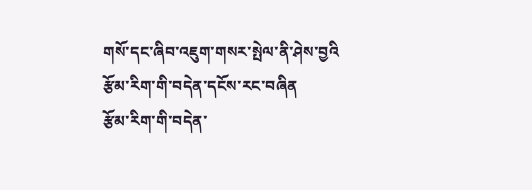གསོ་དང་ཞིབ་འཇུག་གསར་སྤེལ་ནི་ཤེས་བྱའི
རྩོམ་རིག་གི་བདེན་དངོས་རང་བཞིན
རྩོམ་རིག་གི་བདེན་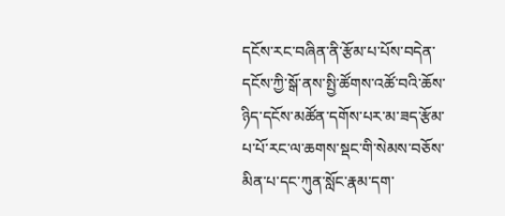དངོས་རང་བཞིན་ནི་རྩོམ་པ་པོས་བདེན་དངོས་ཀྱི་སྒོ་ནས་སྤྱི་ཚོགས་འཚོ་བའི་ཆོས་ཉིད་དངོས་མཚོན་དགོས་པར་མ་ཟད་རྩོམ་པ་པོ་རང་ལ་ཆགས་སྡང་གི་སེམས་བཅོས་མིན་པ་དང་ཀུན་སློང་རྣམ་དག་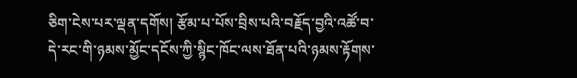ཅིག་ངེས་པར་ལྡན་དགོས། རྩོམ་པ་པོས་བྲིས་པའི་བརྗོད་བྱའི་འཚོ་བ་དེ་རང་གི་ཉམས་མྱོང་དངོས་ཀྱི་སྙིང་ཁོང་ལས་ཐོན་པའི་ཉམས་རྟོགས་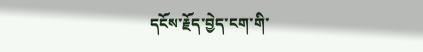དངོས་རྗོད་བྱེད་ངག་གི་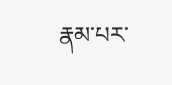རྣམ་པར་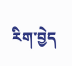རིག་བྱེད